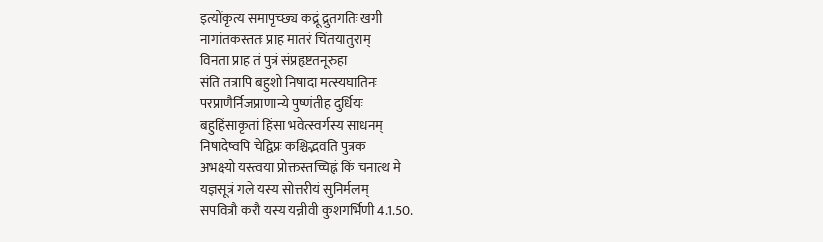इत्योंकृत्य समापृच्छ्य कद्रूं द्रुतगतिः खगी
नागांतकस्ततः प्राह मातरं चिंतयातुराम्
विनता प्राह तं पुत्रं संप्रहृष्टतनूरुहा
संति तत्रापि बहुशो निषादा मत्स्यघातिनः
परप्राणैर्निजप्राणान्ये पुष्णंतीह दुर्धियः
बहुहिंसाकृतां हिंसा भवेत्स्वर्गस्य साधनम्
निषादेष्वपि चेद्विप्रः कश्चिद्भवति पुत्रक
अभक्ष्यो यस्त्वया प्रोक्तस्तच्चिह्नं किं चनात्थ मे
यज्ञसूत्रं गले यस्य सोत्तरीयं सुनिर्मलम्
सपवित्रौ करौ यस्य यन्नीवी कुशगर्भिणी 4.1.50.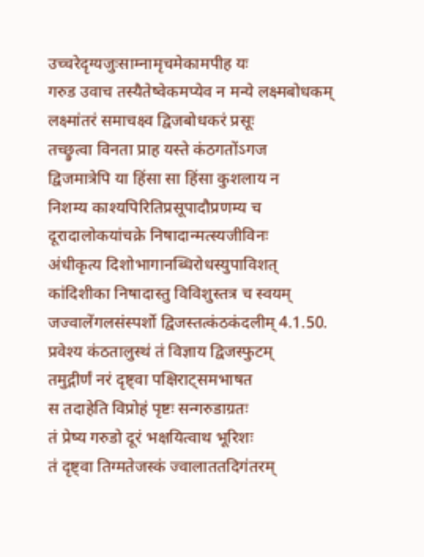उच्चरेदृग्यजुःसाम्नामृचमेकामपीह यः
गरुड उवाच तस्यैतेष्वेकमप्येव न मन्ये लक्ष्मबोधकम्
लक्ष्मांतरं समाचक्ष्व द्विजबोधकरं प्रसूः
तच्छ्रुत्वा विनता प्राह यस्ते कंठगतोंऽगज
द्विजमात्रेपि या हिंसा सा हिंसा कुशलाय न
निशम्य काश्यपिरितिप्रसूपादौप्रणम्य च
दूरादालोकयांचक्रे निषादान्मत्स्यजीविनः
अंधीकृत्य दिशोभागानब्धिरोधस्युपाविशत्
कांदिशीका निषादास्तु विविशुस्तत्र च स्वयम्
जज्वालेंगलसंस्पर्शो द्विजस्तत्कंठकंदलीम् 4.1.50.
प्रवेश्य कंठतालुस्थं तं विज्ञाय द्विजस्फुटम्
तमुद्गीर्णं नरं दृष्ट्वा पक्षिराट्समभाषत
स तदाहेति विप्रोहं पृष्टः सन्गरुडाग्रतः
तं प्रेष्य गरुडो दूरं भक्षयित्वाथ भूरिशः
तं दृष्ट्वा तिग्मतेजस्कं ज्वालाततदिगंतरम्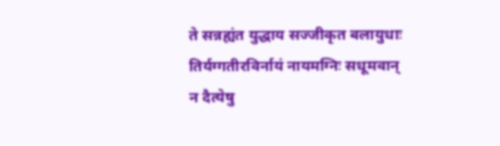ते सन्नह्यंत युद्धाय सज्जीकृत बलायुधाः
तिर्यग्गतीरविर्नायं नायमग्निः सधूमवान्
न दैत्येषु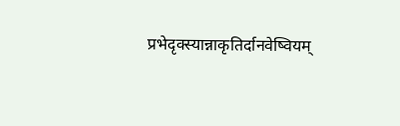प्रभेदृक्स्यान्नाकृतिर्दानवेष्वियम्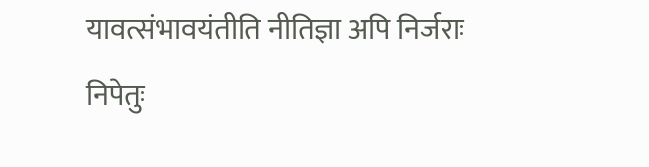यावत्संभावयंतीति नीतिज्ञा अपि निर्जराः
निपेतुः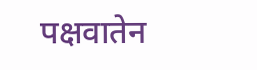पक्षवातेन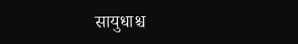सायुधाश्च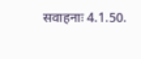सवाहनाः 4.1.50.